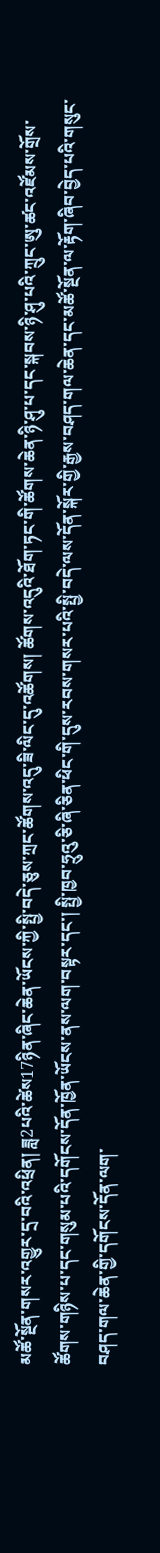མཚོ་སྔོན་གསར་འགྱུར་དྲ་བའི་འཕྲིན། ཟླ2པའི་ཚེས17ཉིན་ཞིང་ཆེན་ཡོངས་ཀྱི་སྤྱི་བདེ་ཅུས་ཀྲང་ཚོགས་འདུ་ཟི་ལིང་དུ་འཚོགས། ཚོགས་འདུའི་ཐོག་ཏང་གི་ཚོགས་ཆེན་ཉི་ཤུ་པ་དང་སྐབས་ཉི་ཤུ་པའི་ཀྲུང་ཨུ་ཚང་འཛོམས་གྲོས་ཚོགས་གཉིས་པ་དང་གསུམ་པའི་དགོངས་དོན་ཁྱོན་ཡོངས་ནས་ལག་བསྟར་དང་། སྤྱི་ཁྱབ་ཧྲུའུ་ཅི་ཞི་ཅིན་ཕིང་གི་དུས་རབས་གསར་པའི་སྤྱི་བདེ་ལས་དོན་སྐོར་གྱི་རྒྱས་བཤད་གལ་ཆེན་དང་མཚོ་སྔོན་ལ་རྟོག་ཞིབ་བྱེད་པའི་གསུང་བཤད་གལ་ཆེན་གྱི་དགོངས་དོན་ལག་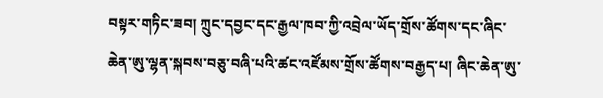བསྟར་གཏིང་ཟབ། ཀྲུང་དབྱང་དང་རྒྱལ་ཁབ་ཀྱི་འབྲེལ་ཡོད་གྲོས་ཚོགས་དང་ཞིང་ཆེན་ཨུ་ལྷན་སྐབས་བཅུ་བཞི་པའི་ཚང་འཛོམས་གྲོས་ཚོགས་བརྒྱད་པ། ཞིང་ཆེན་ཨུ་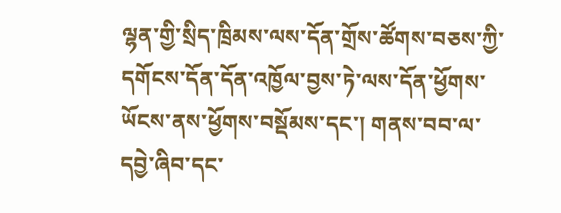ལྷན་གྱི་སྲིད་ཁྲིམས་ལས་དོན་གྲོས་ཚོགས་བཅས་ཀྱི་དགོངས་དོན་དོན་འཁྱོལ་བྱས་ཏེ་ལས་དོན་ཕྱོགས་ཡོངས་ནས་ཕྱོགས་བསྡོམས་དང་། གནས་བབ་ལ་དབྱེ་ཞིབ་དང་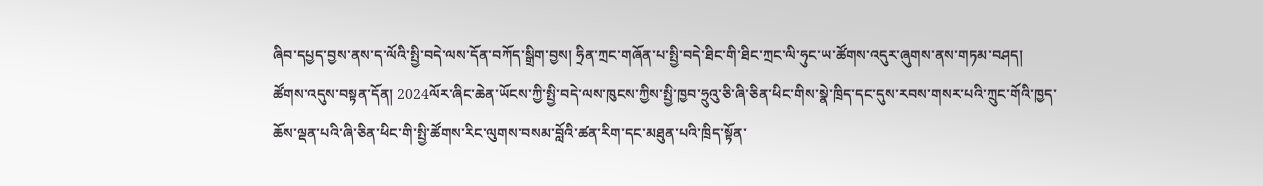ཞིབ་དཔྱད་བྱས་ནས་ད་ལོའི་སྤྱི་བདེ་ལས་དོན་བཀོད་སྒྲིག་བྱས། ཧྲིན་ཀྲང་གཞོན་པ་སྤྱི་བདེ་ཐིང་གི་ཐིང་ཀྲང་ལི་ཧུང་ཡ་ཚོགས་འདུར་ཞུགས་ནས་གཏམ་བཤད།
ཚོགས་འདུས་བསྟན་དོན། 2024ལོར་ཞིང་ཆེན་ཡོངས་ཀྱི་སྤྱི་བདེ་ལས་ཁུངས་ཀྱིས་སྤྱི་ཁྱབ་ཧྲུའུ་ཅི་ཞི་ཅིན་ཕིང་གིས་སྣེ་ཁྲིད་དང་དུས་རབས་གསར་པའི་ཀྲུང་གོའི་ཁྱད་ཆོས་ལྡན་པའི་ཞི་ཅིན་ཕིང་གི་སྤྱི་ཚོགས་རིང་ལུགས་བསམ་བློའི་ཚན་རིག་དང་མཐུན་པའི་ཁྲིད་སྟོན་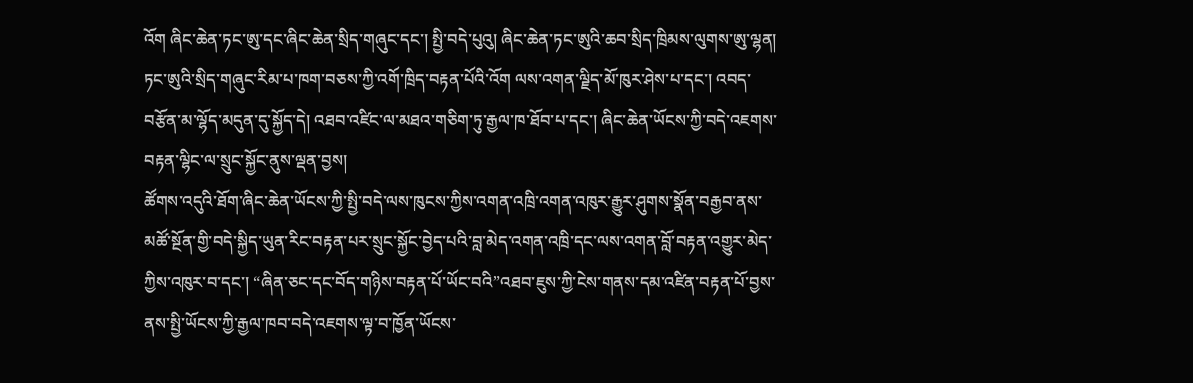འོག ཞིང་ཆེན་ཏང་ཨུ་དང་ཞིང་ཆེན་སྲིད་གཞུང་དང་། སྤྱི་བདེ་པུའུ། ཞིང་ཆེན་ཏང་ཨུའི་ཆབ་སྲིད་ཁྲིམས་ལུགས་ཨུ་ལྷན། ཏང་ཨུའི་སྲིད་གཞུང་རིམ་པ་ཁག་བཅས་ཀྱི་འགོ་ཁྲིད་བརྟན་པོའི་འོག ལས་འགན་ལྗིད་མོ་ཁུར་ཤེས་པ་དང་། འབད་བརྩོན་མ་ལྷོད་མདུན་དུ་སྐྱོད་དེ། འཐབ་འཛིང་ལ་མཐའ་གཅིག་ཏུ་རྒྱལ་ཁ་ཐོབ་པ་དང་། ཞིང་ཆེན་ཡོངས་ཀྱི་བདེ་འཇགས་བརྟན་ལྷིང་ལ་སྲུང་སྐྱོང་ནུས་ལྡན་བྱས།
ཚོགས་འདུའི་ཐོག་ཞིང་ཆེན་ཡོངས་ཀྱི་སྤྱི་བདེ་ལས་ཁུངས་ཀྱིས་འགན་འཁྲི་འགན་འཁུར་རྒྱུར་ཤུགས་སྣོན་བརྒྱབ་ནས་མཚོ་སྔོན་གྱི་བདེ་སྐྱིད་ཡུན་རིང་བརྟན་པར་སྲུང་སྐྱོང་བྱེད་པའི་བླ་མེད་འགན་འཁྲི་དང་ལས་འགན་བློ་བརྟན་འགྱུར་མེད་ཀྱིས་འཁུར་བ་དང་། “ཞིན་ཅང་དང་བོད་གཉིས་བརྟན་པོ་ཡོང་བའི”འཐབ་ཇུས་ཀྱི་ངེས་གནས་དམ་འཛིན་བརྟན་པོ་བྱས་ནས་སྤྱི་ཡོངས་ཀྱི་རྒྱལ་ཁབ་བདེ་འཇགས་ལྟ་བ་ཁྱོན་ཡོངས་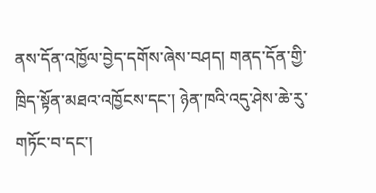ནས་དོན་འཁྱོལ་བྱེད་དགོས་ཞེས་བཤད། གནད་དོན་གྱི་ཁྲིད་སྟོན་མཐའ་འཁྱོངས་དང་། ཉེན་ཁའི་འདུ་ཤེས་ཆེ་རུ་གཏོང་བ་དང་།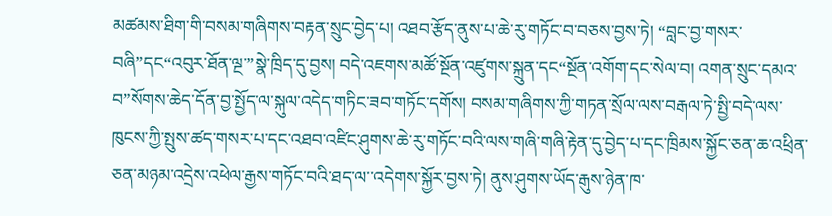མཚམས་ཐིག་གི་བསམ་གཞིགས་བརྟན་སྲུང་བྱེད་པ། འཐབ་རྩོད་ནུས་པ་ཆེ་རུ་གཏོང་བ་བཅས་བྱས་ཏེ། “བླང་བྱ་གསར་བཞི”དང“འབུར་ཐོན་ལྔ་”སྣེ་ཁྲིད་དུ་བྱས། བདེ་འཇགས་མཚོ་སྔོན་འཛུགས་སྐྲུན་དང“སྔོན་འགོག་དང་སེལ་བ། འགན་སྲུང་དམའ་བ”སོགས་ཆེད་དོན་བྱ་སྤྱོད་ལ་སྐུལ་འདེད་གཏིང་ཟབ་གཏོང་དགོས། བསམ་གཞིགས་ཀྱི་གཏན་སྲོལ་ལས་བརྒལ་ཏེ་སྤྱི་བདེ་ལས་ཁུངས་ཀྱི་སྤུས་ཚད་གསར་པ་དང་འཐབ་འཛིང་ཤུགས་ཆེ་རུ་གཏོང་བའི་ལས་གཞི་གཞི་རྟེན་དུ་བྱེད་པ་དང་ཁྲིམས་སྐྱོང་ཅན་ཆ་འཕྲིན་ཅན་མཉམ་འདྲེས་འཕེལ་རྒྱས་གཏོང་བའི་ཐད་ལ་་འདེགས་སྐྱོར་བྱས་ཏེ། ནུས་ཤུགས་ཡོད་རྒུས་ཉེན་ཁ་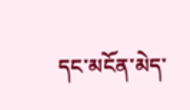དང་མངོན་མེད་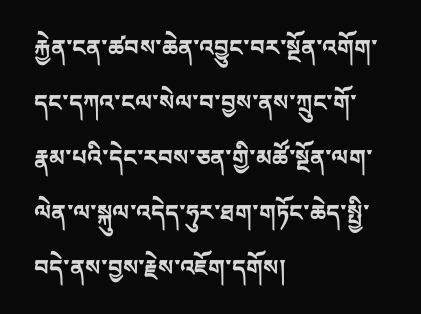རྐྱེན་ངན་ཚབས་ཆེན་འབྱུང་བར་སྔོན་འགོག་དང་དཀའ་ངལ་སེལ་བ་བྱས་ནས་ཀྲུང་གོ་རྣམ་པའི་དེང་རབས་ཅན་གྱི་མཚོ་སྔོན་ལག་ལེན་ལ་སྐུལ་འདེད་ཧུར་ཐག་གཏོང་ཆེད་སྤྱི་བདེ་ནས་བྱས་རྗེས་འཇོག་དགོས།